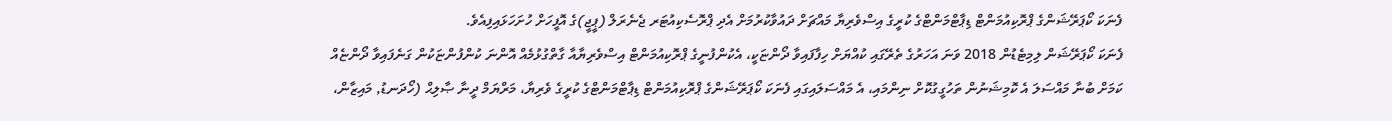ފެނަކަ ކޯޕަރޭޝަންގެ ޕްރޮކިއުމަންޓް ޑިޕާޓްމަންޓްގެ ކުރީގެ އިސްވެރިޔާ މައްޗަށް ދައުވާކުރުމަށް އެދި ޕްރޮސެކިއުޓަރ ޖެނެރަލް (ޕީޖީ)ގެ އޮފީހަށް ހުށަހަޅައިފިއެވެ.
ފެނަކަ ކޯޕަރޭޝަން ލިމިޓެޑުން 2018 ވަނަ އަހަރުގެ ތެރޭގައި ކުއްޔަށް ހިފާފައިވާ ދޯންޏަކީ، އެކުންފުނީގެ ޕްރޮކިއުމަންޓް އިސްވެރިޔާއާ ގާތްގުޅުމެއް އޮންނަ ކުންފުންޏަކުން ގަނެފައިވާ ދޯންޏެއް ކަމަށް ބުނާ މައްސަލަ އެ ކޮމިޝަނުން ތަހުގީގުކޮށް ނިންމައި، އެ މައްސަލައިގައި ފެނަކަ ކޯޕަރޭޝަންގެ ޕްރޮކިއުމަންޓް ޑިޕާޓްމަންޓްގެ ކުރީގެ ވެރިޔާ، މަރްޔަމް ދީނާ ޞާލިޙް (ހޯދަނޑު, މައިޒާން،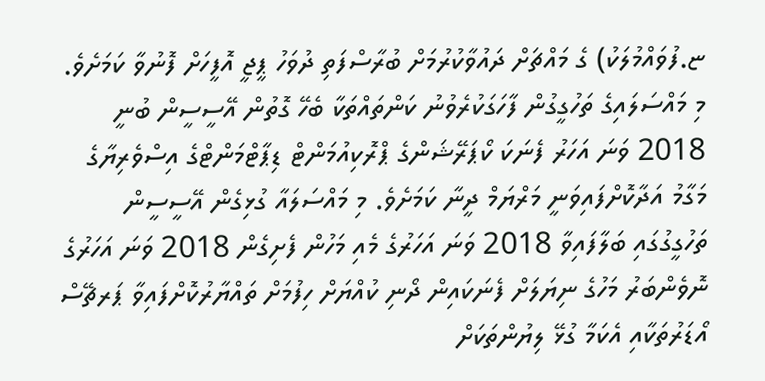ޏ.ފުވައްމުލަކު) ގެ މައްޗަށް ދައުވާކުރުމަށް ބުރާސްފަތި ދުވަހު ޕީޖީ އޮފީހަށް ފޮނުވާ ކަމަށެވެ.
މި މައްސަލައިގެ ތަހުގީގުން ފާހަގަކުރެވުނު ކަންތައްތަކާ ބެހޭ ގޮތުން އޭސީސީން ބުނީ 2018 ވަނަ އަހަރު ފެނަކަ ކޯޕަރޭޝަންގެ ޕްރޮކިއުމަންޓް ޑިޕާޓްމަންޓްގެ އިސްވެރިޔާގެ މަގާމު އަދާކޮށްފައިވަނީ މަރްޔަމް ދީނާ ކަމަށެވެ. މި މައްސަލައާ ގުޅިގެން އޭސީސީން ތަހުގީގުގައި ބަލާފައިވާ 2018 ވަނަ އަހަރުގެ މެއި މަހުން ފެށިގެން 2018 ވަނަ އަހަރުގެ ނޮވެންބަރު މަހުގެ ނިޔަލަށް ފެނަކައިން ދޯނި ކުއްޔަށް ހިފުމަށް ތައްޔާރުކޮށްފައިވާ ޕަރޗޭސް އޯޑަރުތަކާއި އެކަމާ ގުޅޭ ލިޔުންތަކަށް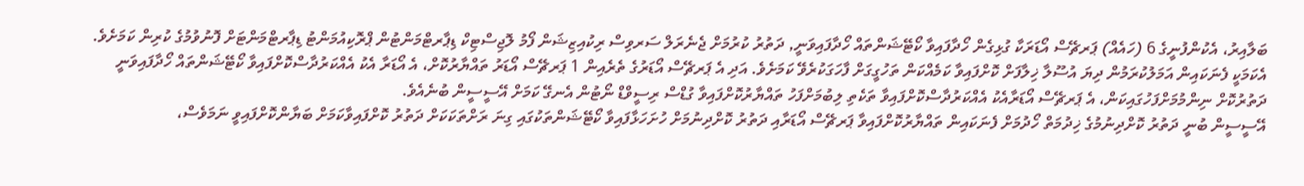ބަލާއިރު، އެކުންފުނީގެ 6 (ހައެއް) ޕަރޗޭސް އޯޑަރަކާ ގުޅިގެން ހޯދާފައިވާ ކޯޓޭޝަންތައް ހޯދާފައިވަނީ, ދަތުރު ކުރުމަށް ޖެނެރަލް ސަރވިސް ރިކުއިޒިޝަން ފޯމު ލޮޖިސްޓިކް ޑިޕާރޓްމަންޓުން ޕްރޮކިއުމަންޓު ޑިޕާރޓްމަންޓަށް ފޮނުވުމުގެ ކުރިން ކަމަށެވެ. އެކަމަކީ ފެނަކައިން އަމަލުކުރަމުން ދިޔަ އުސޫލާ ޚިލާފަށް ކޮށްފައިވާ ކަމެއްކަން ތަހުގީގަށް ފާހަގަކުރެވޭ ކަމަށެވެ. އަދި އެ ޕަރޗޭސް އޯޑަރުގެ ތެރެއިން 1 ޕަރޗޭސް އޯޑަރު ތައްޔާރުކޮށް، އެ އޯޑަރާ އެކު އެއްކަރުދާސްކޮށްފައިވާ ކޯޓޭޝަންތައް ހޯދާފައިވަނީ ދަތުރުކޮށް ނިންމުމަށްފަހުގައިކަން، އެ ޕަރޗޭސް އޯޑަރާއެކު އެއްކަރުދާސްކޮށްފައިވާ ތަކެތި ލިބުމަށްފަހު ތައްޔާރުކޮށްފައިވާ ގުޑްސް ރިސީވްޑް ނޯޓުން އެނގޭ ކަމަށް އޭސީސީން ބުނެއެވެ.
އޭސީސީން ބުނީ ދަތުރު ކޮށްދިނުމުގެ ޚިދުމަތް ހޯދުމަށް ފެނަކައިން ތައްޔާރުކޮށްފައިވާ ޕަރޗޭސް އޯޑަރާއި ދަތުރު ކޮށްދިނުމަށް ހުށަހަޅާފައިވާ ކޯޓޭޝަންތަކުގައި ގިނަ ރަށްތަކަކަށް ދަތުރު ކޮށްފައިވާކަމަށް ބަޔާންކޮށްފައިވީ ނަމަވެސް،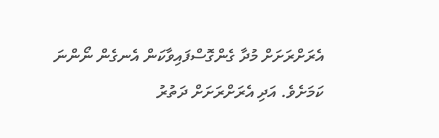އެރަށްރަށަށް މުދާ ގެންގޮސްފައިވާކަން އެނގެން ނޯންނަ ކަމަށެވެ. އަދި އެރަށްރަށަށް ދަތުރު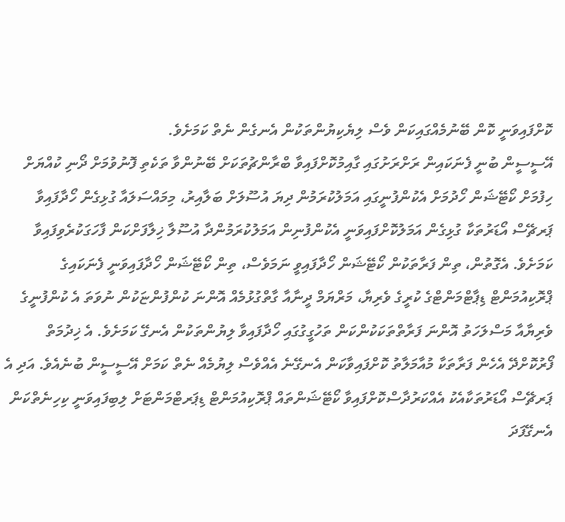ކޮށްފައިވަނީ ކޮން ބޭނުމެއްގައިކަން ވެސް ލިޔެކިޔުންތަކުން އެނގެން ނެތް ކަމަށެވެ.
އޭސީސީން ބުނީ ފެނަކައިން ރަށްރަށުގައި ގާއިމުކޮށްފައިވާ ބްރާންޗުތަކަށް ބޭނުންވާ ތަކެތި ފޮނުވުމަށް ދޯނި ކުއްޔަށް ހިފުމަށް ކޯޓޭޝަން ހޯދުމަށް އެކުންފުނީގައި އަމަލުކުރަމުން ދިޔަ އުސޫލަށް ބަލާއިރު، މިމައްސަލައާ ގުޅިގެން ހޯދާފައިވާ ޕަރޗޭސް އޯޑަރުތަކާ ގުޅިގެން އަމަލުކޮށްފައިވަނީ އެކުންފުނިން އަމަލުކުރަމުންދާ އުސޫލާ ޚިލާފަށްކަން ފާހަގަކުރެވިފައިވާ ކަމަށެވެ. އެގޮތުން، ތިން ފަރާތަކުން ކޯޓޭޝަން ހޯދާފައިވީ ނަމަވެސް، ތިން ކޯޓޭޝަން ހޯދާފައިވަނީ ފެނަކައިގެ ޕްރޮކިއުމަންޓް ޑިޕާޓްމަންޓްގެ ކުރީގެ ވެރިޔާ، މަރްޔަމް ދީނާއާ ގާތްގުޅުމެއް އޮންނަ ކުންފުންޏަކުން ނުވަތަ އެ ކުންފުނީގެ ވެރިޔާއާ މަސްލަހަތު އޮންނަ ފަރާތްތަކަކުންކަން ތަހުގީގުގައި ހޯދާފައިވާ ލިޔުންތަކުން އެނގޭ ކަމަށެވެ. އެ ޚިދުމަތް ފޯރުކޮށްދޭ އެހެން ފަރާތަކާ މުއާމަލާތު ކޮށްފައިވާކަން އެނގޭނެ އެއްވެސް ލިޔުމެއް ނެތް ކަމަށް އޭސީސީން ބުނެއެވެ. އަދި އެ ޕަރޗޭސް އޯޑަރުތަކާއެކު އެއްކަރުދާސްކޮށްފައިވާ ކޯޓޭޝަންތައް ޕްރޮކިއުމަންޓް ޑިޕަރޓްމަންޓަށް ލިބިފައިވަނީ ކިހިނެތްކަން އެނގޭފަދަ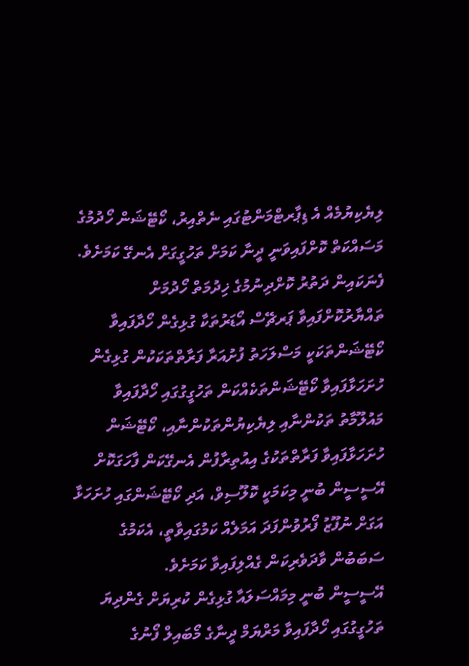ލިޔެކިޔުމެއް އެ ޑިޕާރޓްމަންޓުގައި ނެތްއިރު، ކޯޓޭޝަން ހޯދުމުގެ މަސައްކަތް ކޮށްފައިވަނީ ދީނާ ކަމަށް ތަހުގީގަށް އެނގޭ ކަމަށެވެ.
ފެނަކައިން ދަތުރު ކޮށްދިނުމުގެ ޚިދުމަތް ހޯދުމަށް ތައްޔާރުކޮށްފައިވާ ޕަރޗޭސް އޯޑަރުތަކާ ގުޅިގެން ހޯދާފައިވާ ކޯޓޭޝަންތަކަކީ މަސްލަހަތު ފުށުއަރާ ފަރާތްތަކަކުން ގުޅިގެން ހުށަހަޅާފައިވާ ކޯޓޭޝަންތަކެއްކަން ތަހުގީގުގައި ހޯދާފައިވާ މައުލޫމާތު ތަކުންނާއި ލިޔެކިޔުންތަކުންނާއި، ކޯޓޭޝަން ހުށަހަޅާފައިވާ ފަރާތްތަކުގެ އިއުތިރާފުން އެނގޭކަން ފާހަގަކޮށް އޭސީސީން ބުނީ މިކަމަކީ ކޮލޫސިވް، އަދި ކޯޓޭޝަންގައި ހުށަހަޅާ އަގަށް ނުފޫޒު ފޯރުވުންފަދަ އަމަލެއް ކަމުގައިވާތީ، އެކަމުގެ ސަބަބުން ވާދަވެރިކަން ގެއްލިފައިވާ ކަމަށެވެ.
އޭސީސީން ބުނީ މިމައްސަލައާ ގުޅިގެން ކުރިޔަށް ގެންދިޔަ ތަހުގީގުގައި ހޯދާފައިވާ މަރްޔަމް ދީނާގެ މޯބައިލް ފޯނުގެ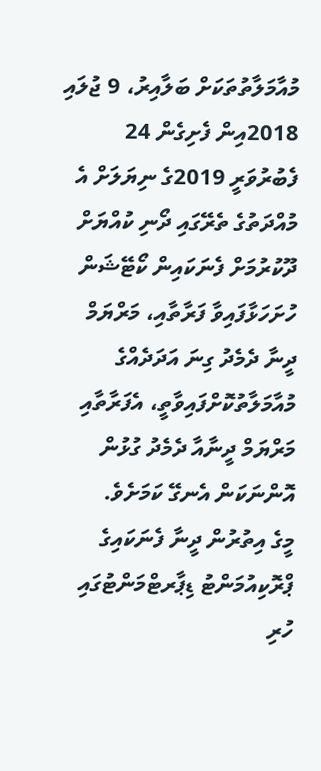މުއާމަލާތުތަކަށް ބަލާއިރު، 9 ޖުލައި 2018އިން ފެށިގެން 24 ފެބުރުވަރީ 2019ގެ ނިޔަލަށް އެ މުއްދަތުގެ ތެރޭގައި ދޯނި ކުއްޔަށް ދޫކުރުމަށް ފެނަކައިން ކޯޓޭޝަން ހުށަހަޅާފައިވާ ފަރާތާއި، މަރްޔަމް ދީނާ ދެމެދު ގިނަ އަދަދެއްގެ މުއާމަލާތުކޮށްފައިވާތީ، އެފަރާތާއި މަރްޔަމް ދީނާއާ ދެމެދު ގުޅުން އޮންނަކަން އެނގޭ ކަމަށެވެ.
މީގެ އިތުރުން ދީނާ ފެނަކައިގެ ޕްރޮކިއުމަންޓު ޑިޕާރޓްމަންޓުގައި ހުރި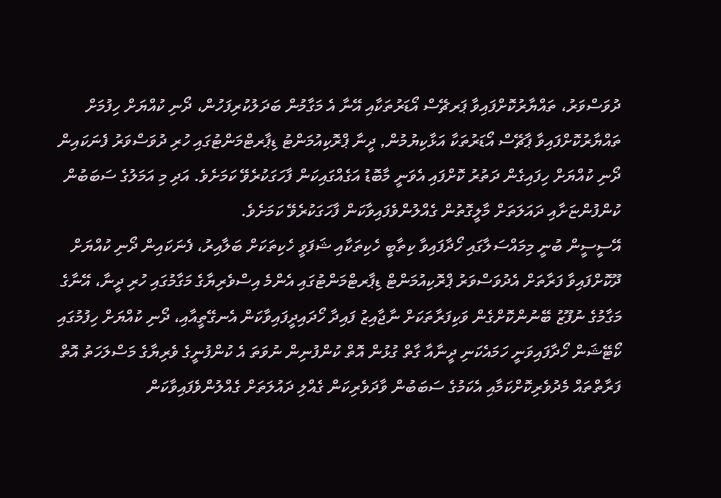ދުވަސްވަރު، ތައްޔާރުކޮށްފައިވާ ޕަރޗޭސް އޯޑަރުތަކާއި އޭނާ އެ މަގާމުން ބަދަލުކުރިފަހުން، ދޯނި ކުއްޔަށް ހިފުމަށް ތައްޔާރުކޮށްފައިވާ ޕާޗޭސް އޯޑަރުތަކާ އަޅާކިޔުމުން, ދީނާ ޕްރޮކިއުމަންޓު ޑިޕާރޓްމަންޓުގައި ހުރި ދުވަސްވަރު ފެނަކައިން ދޯނި ކުއްޔަށް ހިފައިގެން ދަތުރު ކޮށްފައި އެވަނީ މާބޮޑު އަގެއްގައިކަން ފާހަގަކުރެވޭ ކަމަށެވެ. އަދި މި އަމަލުގެ ސަބަބުން ކުންފުންޏަށާއި ދައަލަތަށް މާލީގޮތުން ގެއްލުންވެފައިވާކަން ފާހަގަކުރެވޭ ކަމަށެވެ.
އޭސީސީން ބުނީ މިމައްސަލާގައި ހޯދާފައިވާ ކިތާބީ ހެކިތަކާއި ޝަފަވީ ހެކިތަކަށް ބަލާއިރު، ފެނަކައިން ދޯނި ކުއްޔަށް ދޫކޮށްފައިވާ ފަރާތަށް އެދުވަސްވަރު ޕްރޮކިއުމަންޓް ޑިޕާރޓްމަންޓުގައި އެންމެ އިސްވެރިޔާގެ މަގާމުގައި ހުރި ދީނާ، އޭނާގެ މަގާމުގެ ނުފޫޒު ބޭނުންކޮށްގެން ވަކިފަރާތަކަށް ނާޖާއިޒު ފައިދާ ހޯދައިދީފައިވާކަން އެނގޭތީއާއި، ދޯނި ކުއްޔަށް ހިފުމުގައި ކޯޓޭޝަން ހޯދާފައިވަނީ ހަމައެކަނި ދީނާއާ ގާތް ގުޅުން އޮތް ކުންފުނިން ނުވަތަ އެ ކުންފުނީގެ ވެރިޔާގެ މަސްލަހަތު އޮތް ފަރާތްތައް މެދުވެރިކޮށްކަމާއި އެކަމުގެ ސަބަބުން ވާދަވެރިކަން ގެއްލި ދައުލަތަށް ގެއްލުންވެފައިވާކަން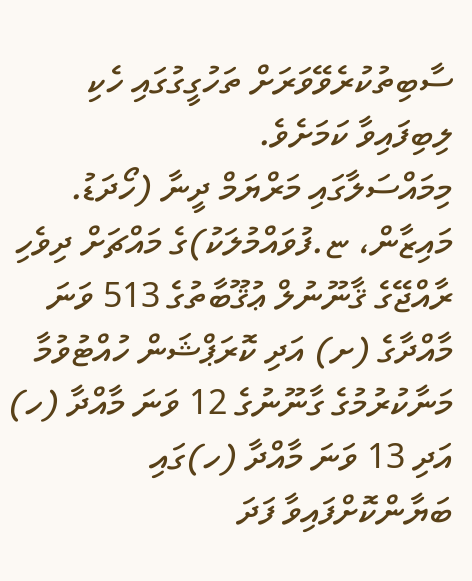ސާބިތުކުރެވޭވަރަށް ތަހުގީގުގައި ހެކި ލިބިފައިވާ ކަމަށެވެ.
މިމައްސަލާގައި މަރްޔަމް ދީނާ (ހޯދަޑު. މައިޒާން، ޏ.ފުވައްމުލަކު)ގެ މައްޗަށް ދިވެހި ރާއްޖޭގެ ޤާނޫނުލް ޢުޤޫބާތުގެ 513 ވަނަ މާއްދާގެ (ށ) އަދި ކޮރަޕްޝަން ހުއްޓުވުމާ މަނާކުރުމުގެ ގާނޫނުގެ 12 ވަނަ މާއްދާ (ހ) އަދި 13 ވަނަ މާއްދާ (ހ)ގައި ބަޔާންކޮށްފައިވާ ފަދަ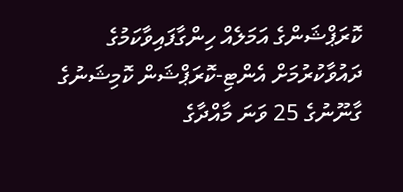ކޮރަޕްޝަންގެ އަމަލެއް ހިންގާފައިވާކަމުގެ ދައުވާކުރުމަށް އެންޓި-ކޮރަޕްޝަން ކޮމިޝަނުގެ ގާނޫނުގެ 25 ވަނަ މާއްދާގެ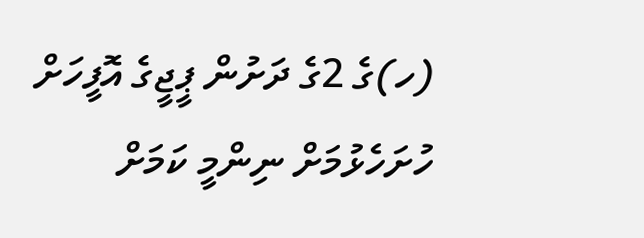(ހ)ގެ 2ގެ ދަށުން ޕީޖީގެ އޮފީހަށް ހުށަހެޅުމަށް ނިންމީ ކަމަށް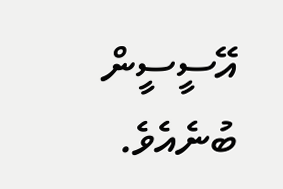އޭސީސީން ބުނެއެވެ.